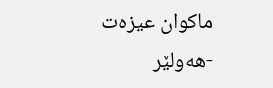ماكوان عیزەت -هەولێر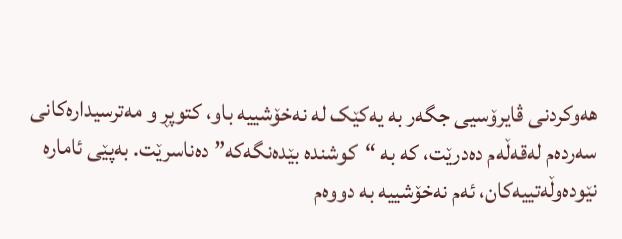هەوکردنی ڤایرۆسیی جگەر بە یەکێک لە نەخۆشییە باو، کتوپڕ و مەترسیدارەکانی سەردەم لەقەڵەم دەدرێت، کە بە “کوشندە بێدەنگەکە” دەناسرێت. بەپێی ئامارە نێودەوڵەتییەکان، ئەم نەخۆشییە بە دووەم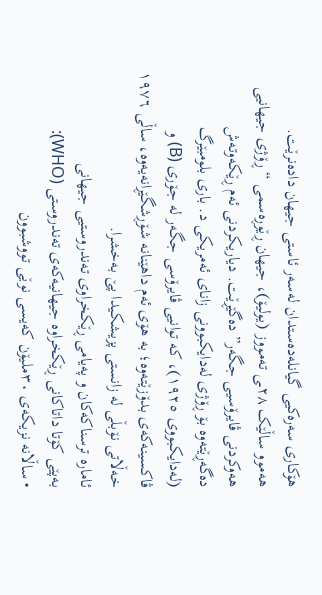هۆکاری سەرەکیی گیانلەدەستدان لەسەر ئاستی جیهان دادەنرێت.
هەموو ساڵێک ٢٨ـی تەمووز (یولیۆ)، جیهان ڕێوڕەسمی “ڕۆژی جیهانیی هەوکردنی ڤایرۆسیی جگەر” دەگێڕێت. دیاریکردنی ئەم ڕێکەوتەش دەگەڕێتەوە بۆ ڕۆژی لەدایکبوونی زانای ئەمریکی د. باری بلومبێرگ (لەدایکبووی ١٩٢٥)، کە توانیی ڤایرۆسی جگەر لە جۆری (B) و ڤاکسینەکەی بدۆزێتەوە؛ بە هۆی ئەم داهێنانە شۆڕشگێڕانەیەوە، ساڵی ١٩٧٦ خەڵاتی نۆبڵی لە زانستی پزیشکیدا پێ بەخشرا.
ئامارە ترسناکەکان و پەیامی ڕێکخراوی تەندروستیی جیهانی
بەپێی کۆتا داتاکانی ڕێکخراوە جیهانیەکەی تەندروستی (WHO):
• ساڵانە نزیکەی ٣٠ملیۆن كەیسی نوێی تووشبوون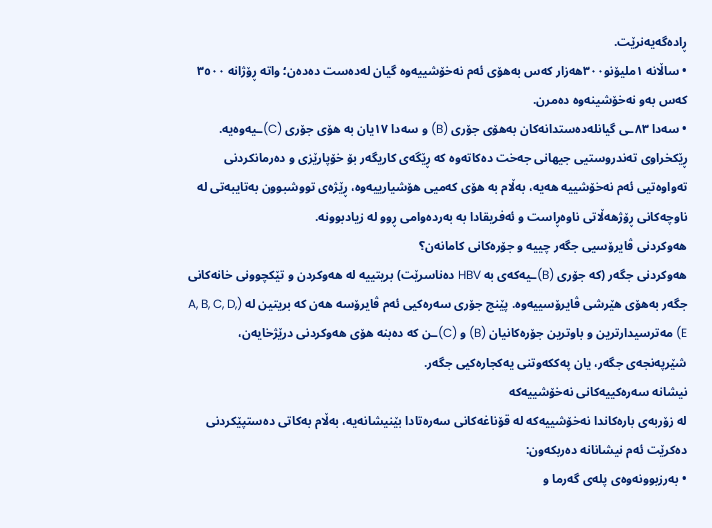ڕادەگەیەنرێت.
• ساڵانە ١ملیۆنو٣٠٠هەزار کەس بەهۆی ئەم نەخۆشییەوە گیان لەدەست دەدەن؛ واتە ڕۆژانە ٣٥٠٠ کەس بەو نەخۆشینەوە دەمرن.
• سەدا ٨٣ـی گیانلەدەستدانەکان بەهۆی جۆری (B) و سەدا ١٧یان بە هۆی جۆری (C)ـیەوەیە.
ڕێکخراوی تەندروستیی جیهانی جەخت دەکاتەوە کە ڕێگەی کاریگەر بۆ خۆپارێزی و دەرمانکردنی تەواوەتیی ئەم نەخۆشییە هەیە، بەڵام بە هۆی کەمیی هۆشیارییەوە، ڕێژەی تووشبوون بەتایبەتی لە ناوچەکانی ڕۆژهەڵاتی ناوەڕاست و ئەفریقادا بە بەردەوامی ڕوو لە زیادبوونە.
هەوکردنی ڤایرۆسیی جگەر چییە و جۆرەکانی کامانەن؟
هەوکردنی جگەر (کە جۆری (B)ـیەکەی بە HBV دەناسرێت) بریتییە لە هەوکردن و تێکچوونی خانەکانی جگەر بەهۆی هێرشی ڤایرۆسییەوە. پێنج جۆری سەرەکیی ئەم ڤایرۆسە هەن کە بریتین لە (A, B, C, D, E) مەترسیدارترین و باوترین جۆرەکانیان (B) و (C)ـن کە دەبنە هۆی هەوکردنی درێژخایەن، شێرپەنجەی جگەر، یان پەککەوتنی یەکجارەکیی جگەر.
نیشانە سەرەکییەکانی نەخۆشییەکە
لە زۆربەی بارەکاندا نەخۆشییەکە لە قۆناغەکانی سەرەتادا بێنیشانەیە، بەڵام بەکاتی دەستپێکردنی دەکرێت ئەم نیشانانە دەربکەون:
• بەرزبوونەوەی پلەی گەرما و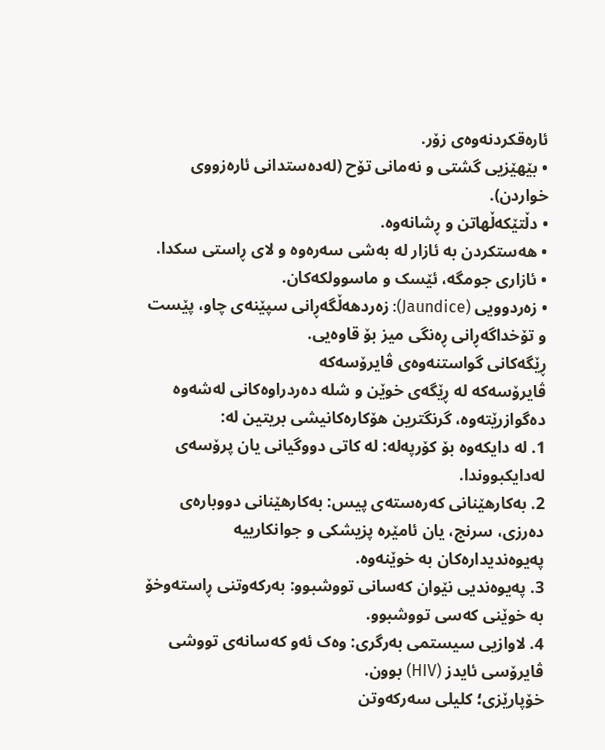ئارەقکردنەوەی زۆر.
• بێهێزیی گشتی و نەمانی تۆح (لەدەستدانی ئارەزووی خواردن).
• دڵتێکەڵهاتن و ڕشانەوە.
• هەستکردن بە ئازار لە بەشی سەرەوە و لای ڕاستی سکدا.
• ئازاری جومگە، ئێسک و ماسوولکەکان.
• زەردوویی (Jaundice): زەردهەڵگەڕانی سپێنەی چاو، پێست و تۆخداگەڕانی ڕەنگی میز بۆ قاوەیی.
ڕێگەكانی گواستنەوەی ڤایرۆسەکە
ڤایرۆسەکە لە ڕێگەی خوێن و شلە دەردراوەکانی لەشەوە دەگوازرێتەوە، گرنگترین هۆکارەکانیشی بریتین لە:
1. لە دایکەوە بۆ کۆرپەلە: لە کاتی دووگیانی یان پرۆسەی لەدایکبووندا.
2. بەکارھێنانی کەرەستەی پیس: بەکارهێنانی دووبارەی دەرزی، سرنج، یان ئامێرە پزیشکی و جوانکارییە پەیوەندیدارەکان بە خوێنەوە.
3. پەیوەندیی نێوان کەسانی تووشبوو: بەرکەوتنی ڕاستەوخۆ بە خوێنی کەسی تووشبوو.
4. لاوازیی سیستمی بەرگری: وەک ئەو کەسانەی تووشی ڤایرۆسی ئایدز (HIV) بوون.
خۆپارێزی؛ کلیلی سەرکەوتن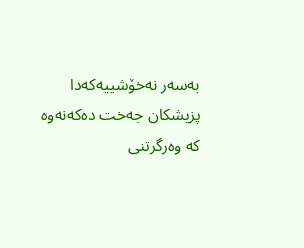بەسەر نەخۆشییەکەدا
پزیشکان جەخت دەکەنەوە کە وەرگرتنی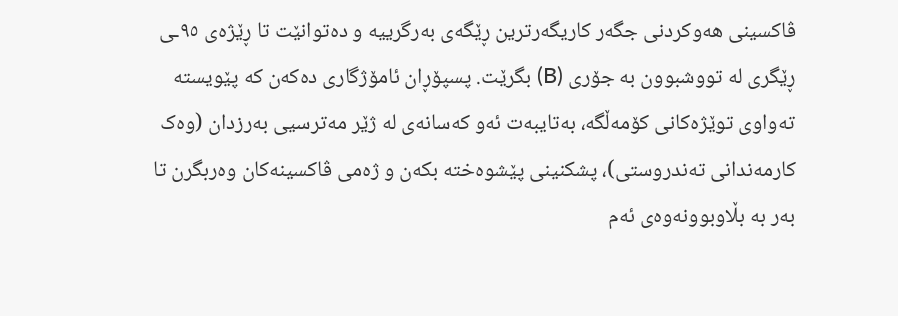ڤاکسینی هەوکردنی جگەر کاریگەرترین ڕێگەی بەرگرییە و دەتوانێت تا ڕێژەی ٩٥ـی ڕێگری لە تووشبوون بە جۆری (B) بگرێت. پسپۆڕان ئامۆژگاری دەکەن کە پێویستە تەواوی توێژەکانی کۆمەڵگە، بەتایبەت ئەو کەسانەی لە ژێر مەترسیی بەرزدان (وەک کارمەندانی تەندروستی)، پشکنینی پێشوەختە بکەن و ژەمی ڤاکسینەکان وەربگرن تا بەر بە بڵاوبوونەوەی ئەم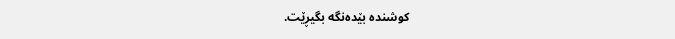کوشندە بێدەنگە بگیڕێت.